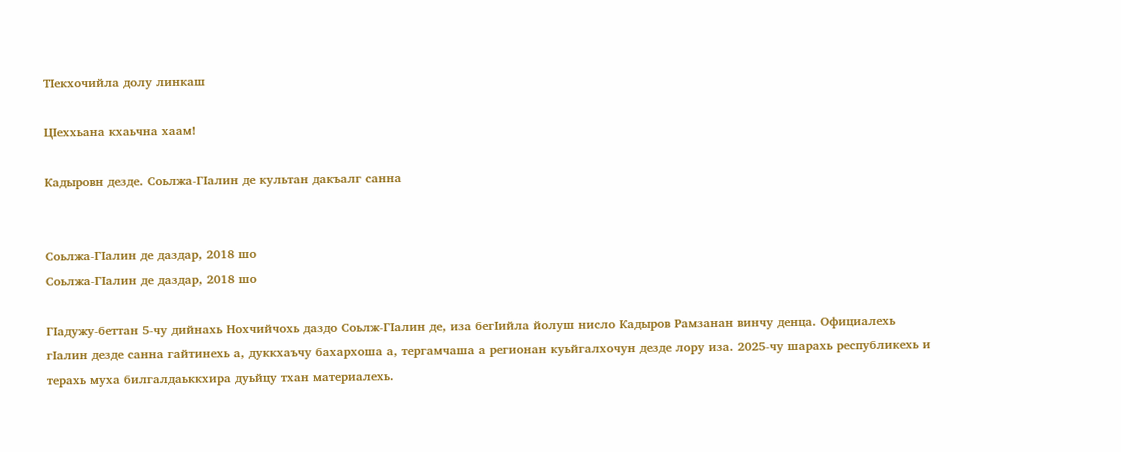ТIекхочийла долу линкаш

ЦIеххьана кхаьчна хаам!

Кадыровн дезде. Соьлжа-ГIалин де культан дакъалг санна


Соьлжа-ГIалин де даздар, 2018 шо
Соьлжа-ГIалин де даздар, 2018 шо

ГIадужу-беттан 5-чу дийнахь Нохчийчохь даздо Соьлж-ГӀалин де, иза бегӀийла йолуш нисло Кадыров Рамзанан винчу денца. Официалехь гӀалин дезде санна гайтинехь а, дуккхаъчу бахархоша а, тергамчаша а регионан куьйгалхочун дезде лору иза. 2025-чу шарахь республикехь и терахь муха билгалдаьккхира дуьйцу тхан материалехь.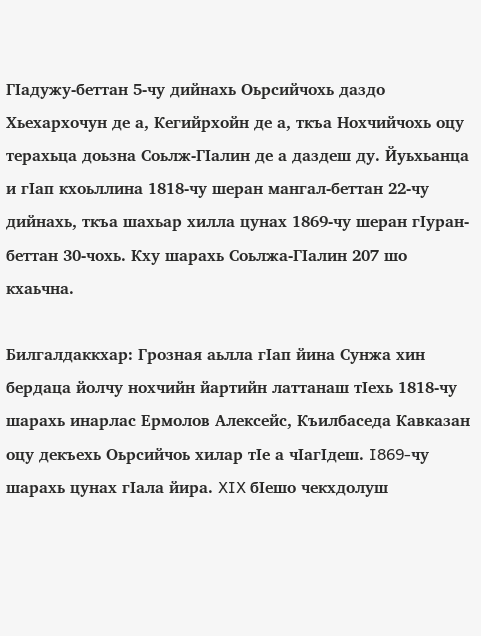ГIадужу-беттан 5-чу дийнахь Оьрсийчохь даздо Хьехархочун де а, Кегийрхойн де а, ткъа Нохчийчохь оцу терахьца доьзна Соьлж-ГӀалин де а даздеш ду. Йуьхьанца и гIап кхоьллина 1818-чу шеран мангал-беттан 22-чу дийнахь, ткъа шахьар хилла цунах 1869-чу шеран гIуран-беттан 30-чохь. Кху шарахь Соьлжа-ГIалин 207 шо кхаьчна.

Билгалдаккхар: Грозная аьлла гӀап йина Сунжа хин бердаца йолчу нохчийн йартийн латтанаш тӀехь 1818-чу шарахь инарлас Ермолов Алексейс, Къилбаседа Кавказан оцу декъехь Оьрсийчоь хилар тIе а чIагIдеш. I869-чу шарахь цунах гӀала йира. XIX бӀешо чекхдолуш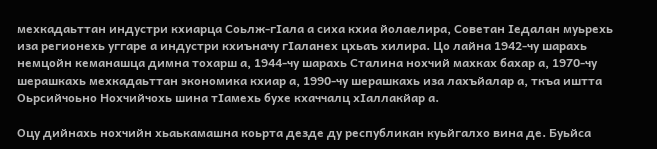мехкадаьттан индустри кхиарца Соьлж-гӀала а сиха кхиа йолаелира, Советан Ӏедалан муьрехь иза регионехь уггаре а индустри кхиъначу гӀаланех цхьаъ хилира. Цо лайна 1942-чу шарахь немцойн кеманашца димна тохарш а, 1944-чу шарахь Сталина нохчий махках бахар а, 1970-чу шерашкахь мехкадаьттан экономика кхиар а, 1990-чу шерашкахь иза лахъйалар а, ткъа иштта Оьрсийчоьно Нохчийчохь шина тӀамехь бухе кхаччалц хIаллакйар а.

Оцу дийнахь нохчийн хьаькамашна коьрта дезде ду республикан куьйгалхо вина де. Буьйса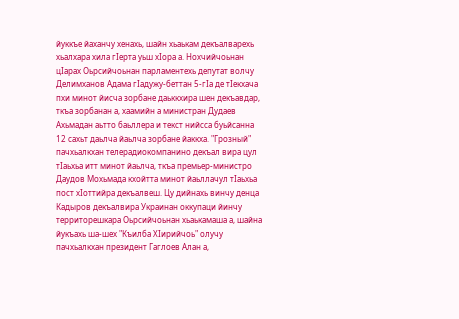йуккъе йаханчу хенахь, шайн хьаькам декъалварехь хьалхара хила гIерта уьш хIора а. Нохчийчоьнан цIарах Оьрсийчоьнан парламентехь депутат волчу Делимханов Адама гIадужу-беттан 5-гӀа де тӀекхача пхи минот йисча зорбане даьккхира шен декъавдар, ткъа зорбанан а, хаамийн а министран Дудаев Ахьмадан аьтто баьллера и текст нийсса буьйсанна 12 сахьт даьлча йаьлча зорбане йаккха. "Грозный" пачхьалкхан телерадиокомпанино декъал вира цул тIаьхьа итт минот йаьлча, ткъа премьер-министро Даудов Мохьмада кхойтта минот йаьллачул тIаьхьа пост хIоттийра декъалвеш. Цу дийнахь винчу денца Кадыров декъалвира Украинан оккупаци йинчу территорешкара Оьрсийчоьнан хьаькамаша а, шайна йукъахь ша-шех "Къилба ХӀирийчоь" олучу пачхьалкхан президент Гаглоев Алан а,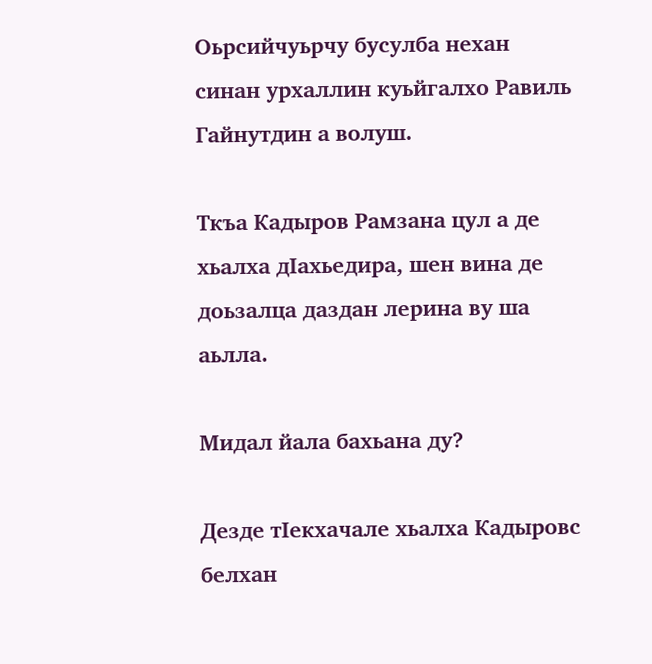Оьрсийчуьрчу бусулба нехан синан урхаллин куьйгалхо Равиль Гайнутдин а волуш.

Ткъа Кадыров Рамзана цул а де хьалха дIахьедира, шен вина де доьзалца даздан лерина ву ша аьлла.

Мидал йала бахьана ду?

Дезде тIекхачале хьалха Кадыровс белхан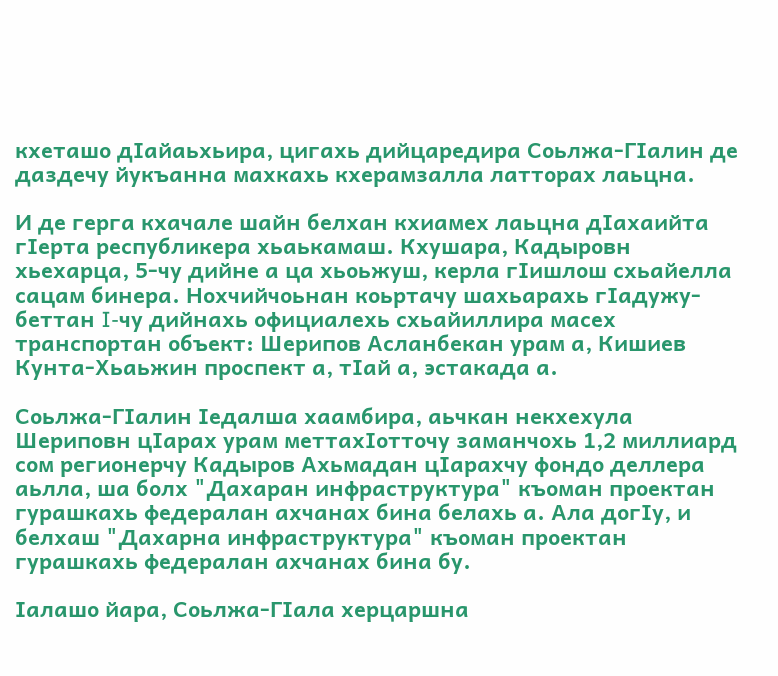кхеташо дIайаьхьира, цигахь дийцаредира Соьлжа-ГIалин де даздечу йукъанна махкахь кхерамзалла латторах лаьцна.

И де герга кхачале шайн белхан кхиамех лаьцна дIахаийта гӀерта республикера хьаькамаш. Кхушара, Кадыровн хьехарца, 5-чу дийне а ца хьоьжуш, керла гIишлош схьайелла сацам бинера. Нохчийчоьнан коьртачу шахьарахь гIадужу-беттан I-чу дийнахь официалехь схьайиллира масех транспортан объект: Шерипов Асланбекан урам а, Кишиев Кунта-Хьаьжин проспект а, тӀай а, эстакада а.

Соьлжа-ГӀалин Ӏедалша хаамбира, аьчкан некхехула Шериповн цӀарах урам меттахIотточу заманчохь 1,2 миллиард сом регионерчу Кадыров Ахьмадан цӀарахчу фондо деллера аьлла, ша болх "Дахаран инфраструктура" къоман проектан гурашкахь федералан ахчанах бина белахь а. Ала догIу, и белхаш "Дахарна инфраструктура" къоман проектан гурашкахь федералан ахчанах бина бу.

Iалашо йара, Соьлжа-ГIала херцаршна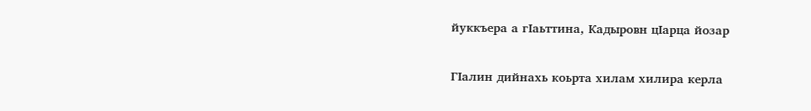йуккъера а гIаьттина, Кадыровн цIарца йозар

ГIалин дийнахь коьрта хилам хилира керла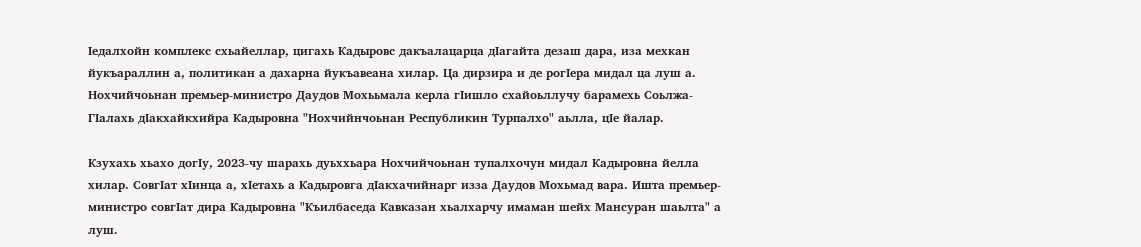Iедалхойн комплекс схьайеллар, цигахь Кадыровс дакъалацарца дIагайта дезаш дара, иза мехкан йукъараллин а, политикан а дахарна йукъавеана хилар. Ца дирзира и де рогIера мидал ца луш а. Нохчийчоьнан премьер-министро Даудов Мохььмала керла гIишло схайоьллучу барамехь Соьлжа-ГIалахь дIакхайкхийра Кадыровна "Нохчийнчоьнан Республикин Турпалхо" аьлла, цIе йалар.

Кзухахь хьахо догIу, 2023-чу шарахь дуьххьара Нохчийчоьнан тупалхочун мидал Кадыровна йелла хилар. СовгIат хIинца а, хIетахь а Кадыровга дIакхачийнарг изза Даудов Мохьмад вара. Ишта премьер-министро совгӀат дира Кадыровна "Къилбаседа Кавказан хьалхарчу имаман шейх Мансуран шаьлта" а луш.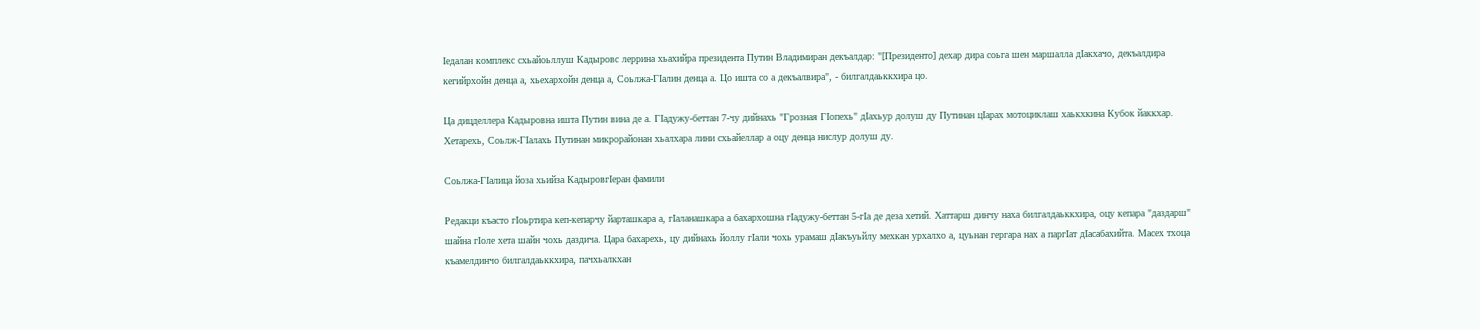Ӏедалан комплекс схьайоьллуш Кадыровс леррина хьахийра президента Путин Владимиран декъалдар: "[Президенто] дехар дира соьга шен маршалла дӀакхачо, декъалдира кегийрхойн денца а, хьехархойн денца а, Соьлжа-ГӀалин денца а. Цо ишта со а декъалвира", - билгалдаьккхира цо.

Ца дицделлера Кадыровна ишта Путин вина де а. ГIадужу-беттан 7-чу дийнахь "Грозная ГIопехь" дӀахьур долуш ду Путинан цIарах мотоциклаш хаькхкина Кубок йаккхар. Хетарехь, Соьлж-ГӀалахь Путинан микрорайонан хьалхара лини схьайеллар а оцу денца нислур долуш ду.

Соьлжа-ГIалица йоза хьийза КадыровгIеран фамили

Редакци къасто гIоьртира кеп-кепарчу йарташкара а, гIаланашкара а бахархошна гIадужу-беттан 5-гIа де деза хетий. Хаттарш динчу наха билгалдаьккхира, оцу кепара "даздарш" шайна гӀоле хета шайн чохь даздича. Цара бахарехь, цу дийнахь йоллу гIали чохь урамаш дIакъуьйлу мехкан урхалхо а, цуьнан гергара нах а паргIат дIасабахийта. Масех тхоца къамелдинчо билгалдаьккхира, пачхьалкхан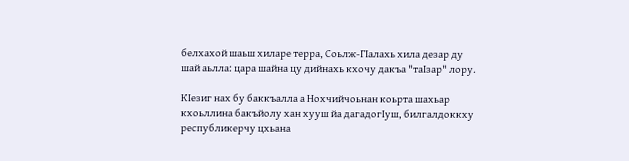белхахой шаьш хиларе терра, Соьлж-ГӀалахь хила дезар ду шай аьлла: цара шайна цу дийнахь кхочу дакъа "таӀзар" лору.

КӀезиг нах бу баккъалла а Нохчийчоьнан коьрта шахьар кхоьллина бакъйолу хан хууш йа дагадогӀуш, билгалдоккху республикерчу цхьана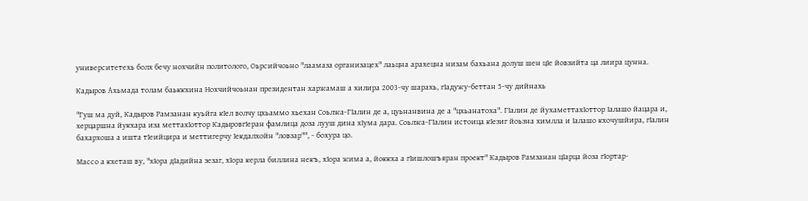университетехь болх бечу нохчийн политолого, Оьрсийчоьно "лаамаза организацех" лаьцна арахецна низам бахьана долуш шен цӀе йовзийта ца лиира цунна.

Кадыров Ахьмада толам баьккхина Нохчийчоьнан президентан харжамаш а хилира 2003-чу шарахь, гIадужу-беттан 5-чу дийнахь

"Гуш ма дуй, Кадыров Рамзанан куьйга кӀел волчу цхьаммо хьехан Соьлжа-ГIалин де а, цуьнанвина де а "цхьанатоха". ГIалин де йухаметтахIоттор Iалашо йацара и, херцаршна йукхара иза меттахIоттор КадыровгIеран фамлица доза лууш дина хIума дара. Соьлжа-ГIалин истоица кIезиг йоьзна химлла и Iалашо кхочушйира, гIалин бахархоша а ишта тIеийцира и меттигерчу Iекдалхойн "ловзар"", - бохура цо.

Массо а кхеташ ву, "хӀора дӀадийна зезаг, хӀора керла биллина некъ, хӀора жима а, йоккха а гӀишлошъяран проект" Кадыров Рамзанан цӀарца йоза гIортар-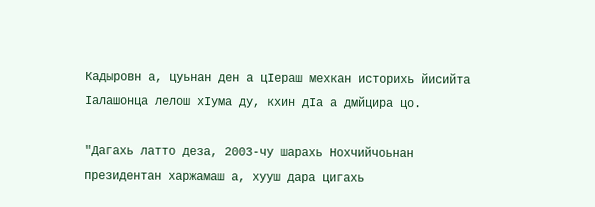Кадыровн а, цуьнан ден а цIераш мехкан историхь йисийта Iалашонца лелош хIума ду, кхин дIа а дмйцира цо.

"Дагахь латто деза, 2003-чу шарахь Нохчийчоьнан президентан харжамаш а, хууш дара цигахь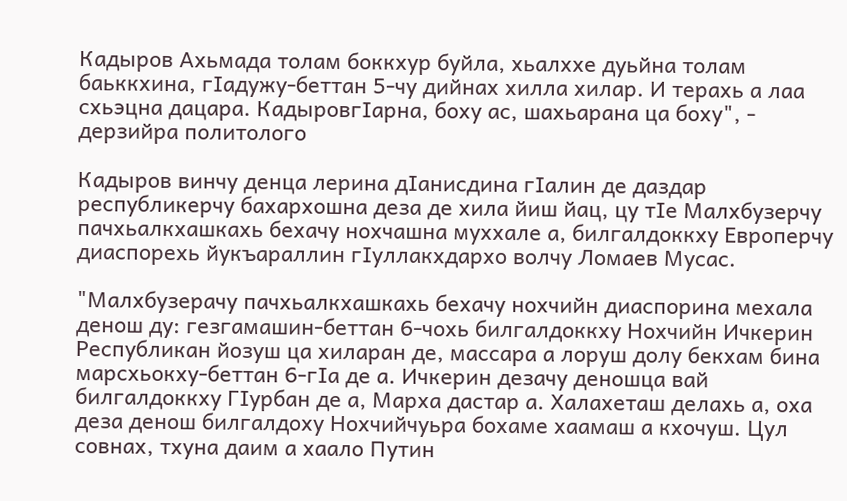Кадыров Ахьмада толам боккхур буйла, хьалххе дуьйна толам баьккхина, гIадужу-беттан 5-чу дийнах хилла хилар. И терахь а лаа схьэцна дацара. КадыровгIарна, боху ас, шахьарана ца боху", - дерзийра политолого

Кадыров винчу денца лерина дIанисдина гӀалин де даздар республикерчу бахархошна деза де хила йиш йац, цу тIе Малхбузерчу пачхьалкхашкахь бехачу нохчашна муххале а, билгалдоккху Европерчу диаспорехь йукъараллин гIуллакхдархо волчу Ломаев Мусас.

"Малхбузерачу пачхьалкхашкахь бехачу нохчийн диаспорина мехала денош ду: гезгамашин-беттан 6-чохь билгалдоккху Нохчийн Ичкерин Республикан йозуш ца хиларан де, массара а лоруш долу бекхам бина марсхьокху-беттан 6-гIа де а. Ичкерин дезачу деношца вай билгалдоккху ГIурбан де а, Марха дастар а. Халахеташ делахь а, оха деза денош билгалдоху Нохчийчуьра бохаме хаамаш а кхочуш. Цул совнах, тхуна даим а хаало Путин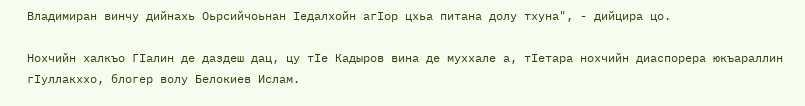Владимиран винчу дийнахь Оьрсийчоьнан Iедалхойн агIор цхьа питана долу тхуна", - дийцира цо.

Нохчийн халкъо ГӀалин де даздеш дац, цу тIе Кадыров вина де муххале а, тIетара нохчийн диаспорера юкъараллин гӀуллакххо, блогер волу Белокиев Ислам.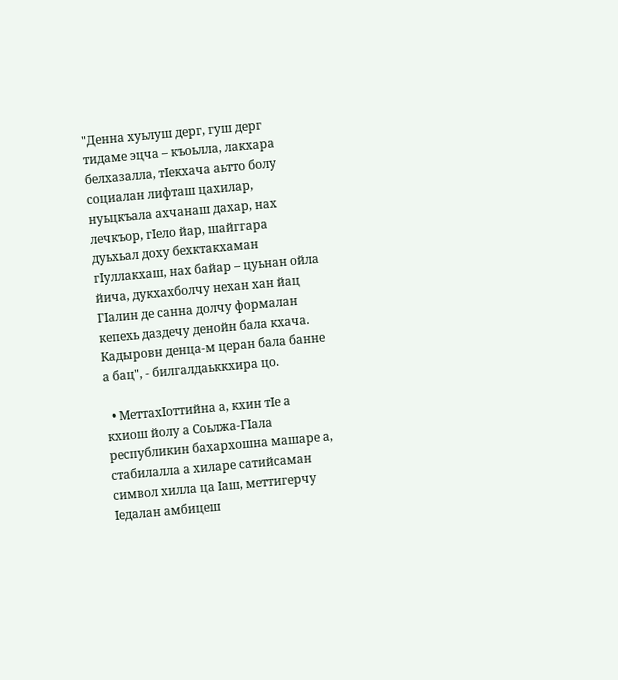"Денна хуьлуш дерг, гуш дерг тидаме эцча – къоьлла, лакхара белхазалла, тӀекхача аьтто болу социалан лифташ цахилар, нуьцкъала ахчанаш дахар, нах лечкъор, гӀело йар, шайггара дуьхьал доху бехктакхаман гӀуллакхаш, нах байар – цуьнан ойла йича, дукхахболчу нехан хан йац ГӀалин де санна долчу формалан кепехь даздечу денойн бала кхача. Кадыровн денца-м церан бала банне а бац", - билгалдаьккхира цо.

  • МеттахӀоттийна а, кхин тIе а кхиош йолу а Соьлжа-ГIала республикин бахархошна машаре а, стабилалла а хиларе сатийсаман символ хилла ца Ӏаш, меттигерчу Ӏедалан амбицеш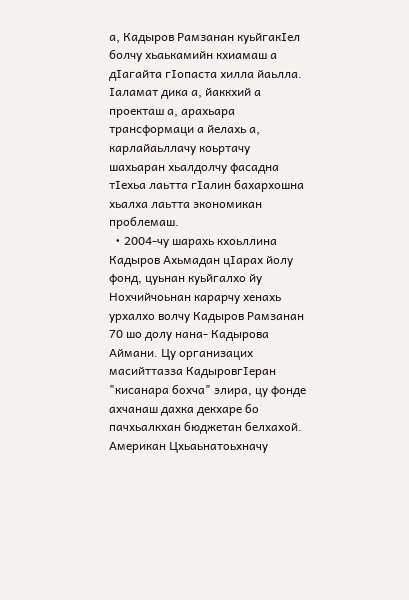а, Кадыров Рамзанан куьйгакIел болчу хьаькамийн кхиамаш а дIагайта гIопаста хилла йаьлла. Ӏаламат дика а, йаккхий а проекташ а, арахьара трансформаци а йелахь а, карлайаьллачу коьртачу шахьаран хьалдолчу фасадна тӀехьа лаьтта гӀалин бахархошна хьалха лаьтта экономикан проблемаш.
  • 2004-чу шарахь кхоьллина Кадыров Ахьмадан цIарах йолу фонд, цуьнан куьйгалхо йу Нохчийчоьнан карарчу хенахь урхалхо волчу Кадыров Рамзанан 70 шо долу нана- Кадырова Аймани. Цу организацих масийттазза КадыровгӀеран "кисанара бохча" элира, цу фонде ахчанаш дахка декхаре бо пачхьалкхан бюджетан белхахой. Американ Цхьаьнатоьхначу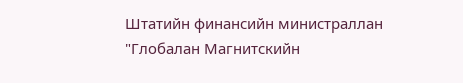Штатийн финансийн министраллан "Глобалан Магнитскийн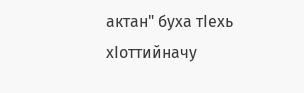актан" буха тIехь хIоттийначу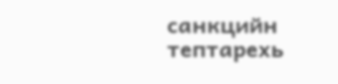санкцийн тептарехь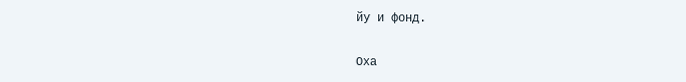йу и фонд.

Оха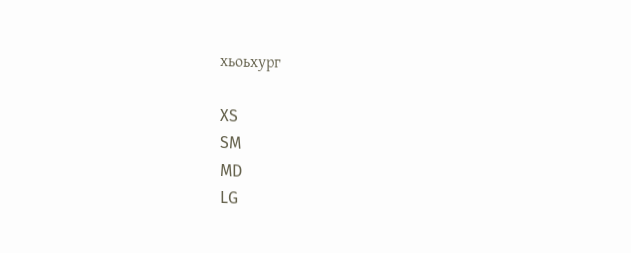хьоьхург

XS
SM
MD
LG